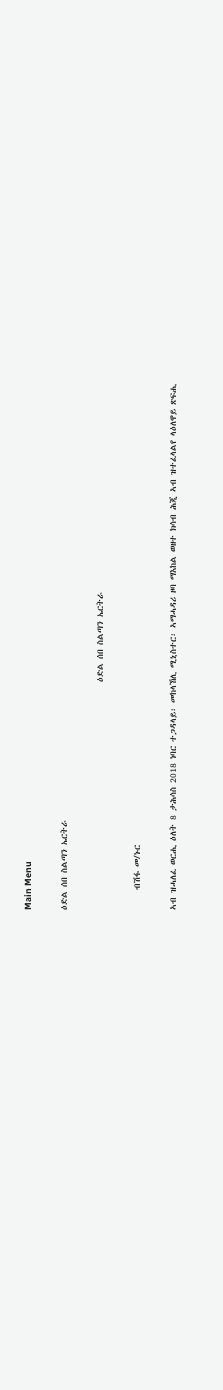Main Menu

ዕድል ሰበ ስልጣን ኤርትራ

                                                         ዕድል ሰበ ስልጣን ኤርትራ

     ብሽፋ መ/ኑር

ኣብ ዝሓለፈ ወርሒ ዕለት 8 ታሕሳስ 2018 ነባር ተጋዳላይ፡ መከላኸሊ ሚኒስተር፡ ኣማሓዳሪ ዞባ ማእከል ወዘተ ክሳብ ሕጂ ኣብ ዝተፈላልየ ላዕለዋይ ጽፍሒ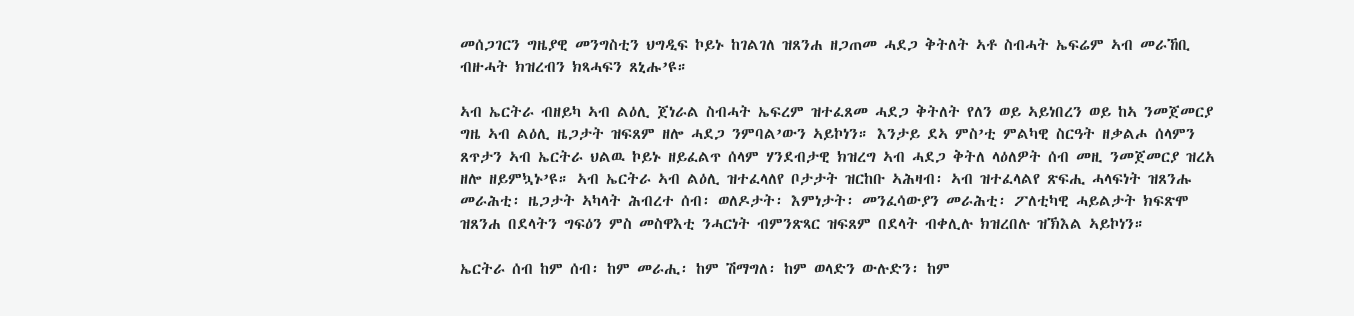መሰጋገርን ግዜያዊ መንግስቲን ህግዲፍ ኮይኑ ከገልገለ ዝጸንሐ ዘጋጠመ ሓደጋ ቅትለት ኣቶ ስብሓት ኤፍሬም ኣብ መራኸቢ ብዙሓት ክዝረብን ክጻሓፍን ጸኒሑ’ዩ።

ኣብ ኤርትራ ብዘይካ ኣብ ልዕሊ ጀነራል ስብሓት ኤፍረም ዝተፈጸመ ሓደጋ ቅትለት የለን ወይ ኣይነበረን ወይ ከኣ ንመጀመርያ ግዜ ኣብ ልዕሊ ዜጋታት ዝፍጸም ዘሎ ሓደጋ ንምባል’ውን ኣይኮነን። እንታይ ደኣ ምስ’ቲ ምልካዊ ስርዓት ዘቃልሖ ሰላምን ጸጥታን ኣብ ኤርትራ ህልዉ ኮይኑ ዘይፈልጥ ሰላም ሃንደብታዊ ክዝረግ ኣብ ሓደጋ ቅትለ ላዕለዎት ሰብ መዚ ንመጀመርያ ዝረአ ዘሎ ዘይምኳኑ’ዩ። ኣብ ኤርትራ ኣብ ልዕሊ ዝተፈላለየ ቦታታት ዝርከቡ ኣሕዛብ፡ ኣብ ዝተፈላልየ ጽፍሒ ሓላፍነት ዝጸንሑ መራሕቲ፡ ዜጋታት ኣካላት ሕብረተ ሰብ፡ ወለዶታት፡ እምነታት፡ መንፈሳውያን መራሕቲ፡ ፖለቲካዊ ሓይልታት ክፍጽሞ ዝጸንሐ በደላትን ግፍዕን ምስ መስዋእቲ ንሓርነት ብምንጽጻር ዝፍጸም በደላት ብቀሊሉ ክዝረበሉ ዝኽእል ኣይኮነን።

ኤርትራ ሰብ ከም ሰብ፡ ከም መራሒ፡ ከም ሽማግለ፡ ከም ወላድን ውሉድን፡ ከም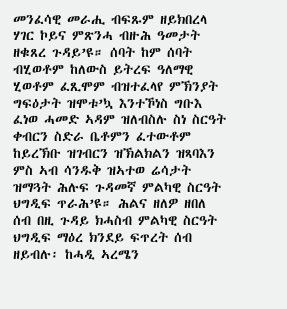መንፈሳዊ መራሒ ብፍጹም ዘይክበረላ ሃገር ኮይና ምጽንሓ ብዙሕ ዓመታት ዘቁጸረ ጉዳይ’ዩ። ሰባት ከም ሰባት ብሂወቶም ከለውስ ይትረፍ ዓለማዊ ሂወቶም ፈጺሞም ብዝተፈላየ ምኽንያት ግፍዕታት ዝሞቱ’ኳ እንተኾነስ ግቡእ ፈነወ ሓመድ ኣዳም ዝለብስሉ ስነ ስርዓት ቀብርን ስድራ ቤቶምን ፈተውቶም ከይረኽቡ ዝገብርን ዝኽልክልን ዝጻባእን ምስ ኣብ ሳንዱቅ ዝኣተወ ሬሳታት ዝማጓት ሕሉፍ ጉዳመኛ ምልካዊ ስርዓት ህግዲፍ ጥራሕ’ዩ። ሕልና ዘለዎ ዘበለ ሰብ በዚ ጉዳይ ክሓስብ ምልካዊ ስርዓት ህግዲፍ ማዕረ ክንደይ ፍጥረት ሰብ ዘይብሉ፡ ከሓዲ ኣረሜን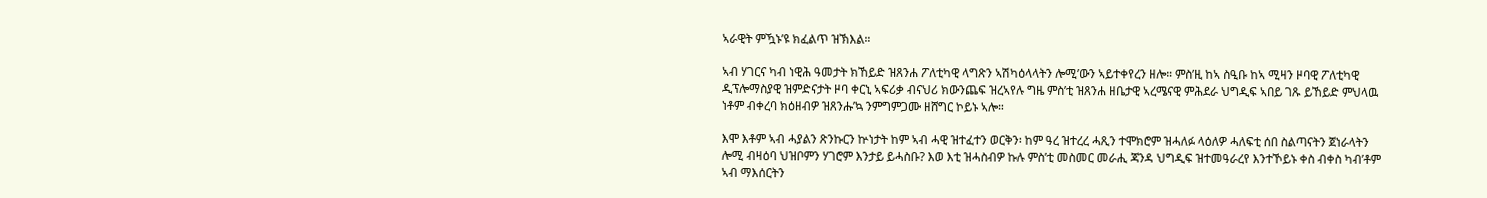ኣራዊት ምዃኑ’ዩ ክፈልጥ ዝኽእል።

ኣብ ሃገርና ካብ ነዊሕ ዓመታት ክኸይድ ዝጸንሐ ፖለቲካዊ ላግጽን ኣሽካዕላላትን ሎሚ’ውን ኣይተቀየረን ዘሎ። ምስ’ዚ ከኣ ስዒቡ ከኣ ሚዛን ዞባዊ ፖለቲካዊ ዲፕሎማስያዊ ዝምድናታት ዞባ ቀርኒ ኣፍሪቃ ብናህሪ ክውንጨፍ ዝረኣየሉ ግዜ ምስ’ቲ ዝጸንሐ ዘቤታዊ ኣረሜናዊ ምሕደራ ህግዲፍ ኣበይ ገጹ ይኸይድ ምህላዉ ነቶም ብቀረባ ክዕዘብዎ ዝጸንሑ’ኳ ንምግምጋሙ ዘሸግር ኮይኑ ኣሎ።

እሞ እቶም ኣብ ሓያልን ጽንኩርን ኵነታት ከም ኣብ ሓዊ ዝተፈተን ወርቅን፡ ከም ዓረ ዝተረረ ሓጺን ተሞክሮም ዝሓለፉ ላዕለዎ ሓለፍቲ ሰበ ስልጣናትን ጀነራላትን ሎሚ ብዛዕባ ህዝቦምን ሃገሮም እንታይ ይሓስቡ? እወ እቲ ዝሓስብዎ ኩሉ ምስ’ቲ መስመር መራሒ ጃንዳ ህግዲፍ ዝተመዓራረየ እንተኾይኑ ቀስ ብቀስ ካብ’ቶም ኣብ ማእሰርትን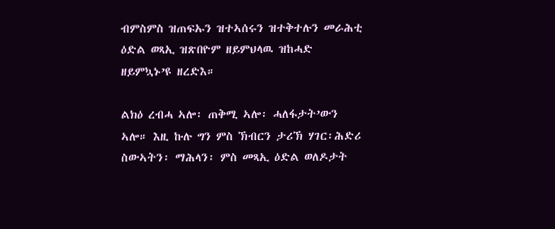ብምስምስ ዝጠፍኡን ዝተኣሰሩን ዝተቅተሉን መራሕቲ ዕድል ወጻኢ ዝጽበዮም ዘይምህላዉ ዝከሓድ ዘይምኳኑ’ዩ ዘረድእ።

ልክዕ ረብሓ ኣሎ፡ ጠቅሚ ኣሎ፡ ሓለፋታት’ውን ኣሎ። እዚ ኩሉ ግን ምስ ኽብርን ታሪኽ ሃገር፡ሕድሪ ስውኣትን፡ ማሕላን፡ ምስ መጻኢ ዕድል ወለዶታት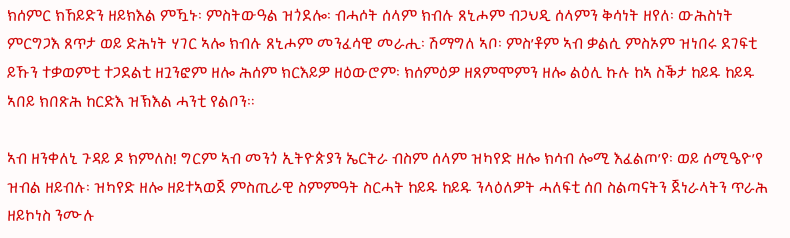ክሰምር ክኸይድን ዘይክእል ምዃኑ፡ ምስትውዓል ዝጎደሎ፡ ብሓሶት ሰላም ክብሉ ጸኒሖም ብጋህዲ ሰላምን ቅሳነት ዘየለ፡ ውሕስነት ምርግጋእ ጸጥታ ወይ ድሕነት ሃገር ኣሎ ክብሉ ጸኒሖም መንፈሳዊ መራሒ፡ ሽማግለ ኣቦ፡ ምስ’ቶም ኣብ ቃልሲ ምስኦም ዝነበሩ ደገፍቲ ይኹን ተቃወምቲ ተጋደልቲ ዘጓንፎም ዘሎ ሕሰም ክርእይዎ ዘዕውሮም፡ ክሰምዕዎ ዘጸምሞምን ዘሎ ልዕሊ ኩሉ ከኣ ስቕታ ከይዱ ከይዱ ኣበይ ክበጽሕ ከርድእ ዝኽእል ሓንቲ የልቦን።

ኣብ ዘንቀለኒ ጉዳይ ዶ ክምለስ! ግርም ኣብ መንጎ ኢትዮጵያን ኤርትራ ብስም ሰላም ዝካየድ ዘሎ ክሳብ ሎሚ እፈልጦ’የ፡ ወይ ሰሚዔዮ’የ ዝብል ዘይብሉ፡ ዝካየድ ዘሎ ዘይተኣወጀ ምስጢራዊ ስምምዓት ስርሓት ከይዱ ከይዱ ንላዕለዎት ሓለፍቲ ሰበ ስልጣናትን ጀነራላትን ጥራሕ ዘይኮነስ ንሙሉ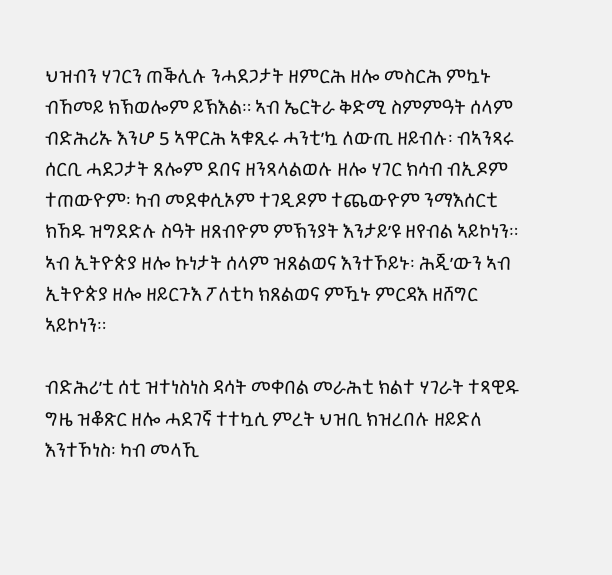ህዝብን ሃገርን ጠቕሊሉ ንሓደጋታት ዘምርሕ ዘሎ መስርሕ ምኳኑ ብኸመይ ክኽወሎም ይኽእል። ኣብ ኤርትራ ቅድሚ ስምምዓት ሰላም ብድሕሪኡ እንሆ 5 ኣዋርሕ ኣቁጺሩ ሓንቲ’ኳ ለውጢ ዘይብሉ፡ ብኣንጻሩ ሰርቢ ሓደጋታት ጸሎም ደበና ዘንጻላልወሉ ዘሎ ሃገር ክሳብ ብኢዶም ተጠውዮም፡ ካብ መደቀሲኦም ተገዲዶም ተጨውዮም ንማእሰርቲ ክኸዱ ዝግደድሉ ስዓት ዘጸብዮም ምኽንያት እንታይ’ዩ ዘየብል ኣይኮነን። ኣብ ኢትዮጵያ ዘሎ ኩነታት ሰላም ዝጸልወና እንተኾይኑ፡ ሕጂ’ውን ኣብ ኢትዮጵያ ዘሎ ዘይርጉእ ፖለቲካ ክጸልወና ምዃኑ ምርዳእ ዘሸግር ኣይኮነን።

ብድሕሪ’ቲ ሰቲ ዝተነስነስ ዳሳት መቀበል መራሕቲ ክልተ ሃገራት ተጻዊዱ ግዜ ዝቆጽር ዘሎ ሓደገኛ ተተኳሲ ምረት ህዝቢ ክዝረበሉ ዘይድለ እንተኾነስ፡ ካብ መላኺ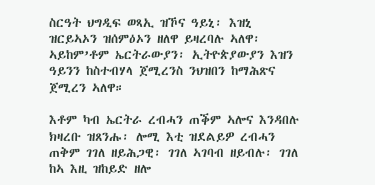ስርዓት ህግዲፍ ወጻኢ ዝኾና ዓይኒ፡ እዝኒ ዝርይኣኦን ዝሰምዕኦን ዘለዋ ይዛረባሉ ኣለዋ፡ ኣይከም’ቶም ኤርትራውያን፡ ኢትዮጵያውያን እዝን ዓይንን ከስተብሃላ ጀሚረንስ ንህዝበን ከማሕጽና ጀሚረን ኣለዋ።

እቶም ካብ ኤርትራ ረብሓን ጠቕም ኣሎና እንዳበሉ ክዛረቡ ዝጸንሑ፡ ሎሚ እቲ ዝደልይዎ ረብሓን ጠቅም ገገለ ዘይሕጋዊ፡ ገገለ ኣገባብ ዘይብሉ፡ ገገለ ከኣ እዚ ዝከይድ ዘሎ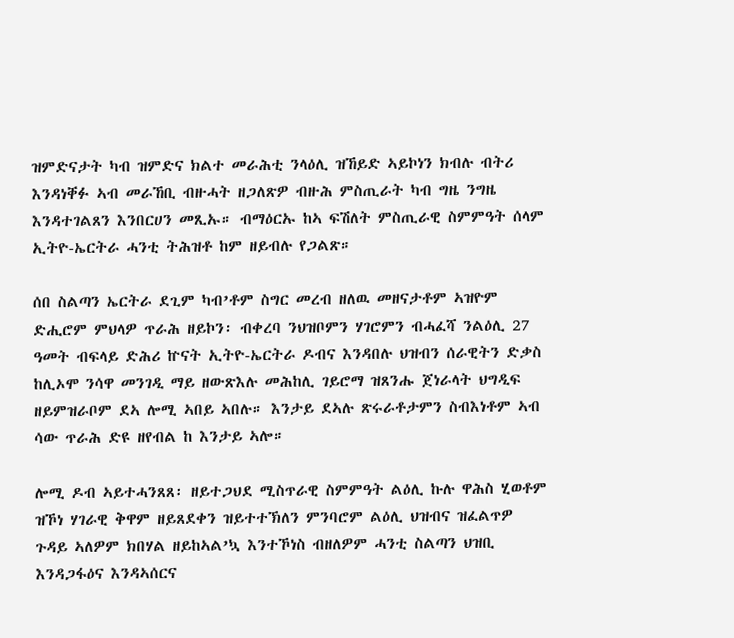ዝምድናታት ካብ ዝምድና ክልተ መራሕቲ ንላዕሊ ዝኸይድ ኣይኮነን ክብሉ ብትሪ እንዳነቐፉ ኣብ መራኸቢ ብዙሓት ዘጋለጽዎ ብዙሕ ምስጢራት ካብ ግዜ ንግዜ እንዳተገልጸን እንበርሀን መጺኡ። ብማዕርኡ ከኣ ፍሽለት ምስጢራዊ ስምምዓት ሰላም ኢትዮ-ኤርትራ ሓንቲ ትሕዝቶ ከም ዘይብሉ የጋልጽ።

ሰበ ስልጣን ኤርትራ ደጊም ካብ’ቶም ስግር መረብ ዘለዉ መዘናታቶም ኣዝዮም ድሒሮም ምህላዎ ጥራሕ ዘይኮን፡ ብቀረባ ንህዝቦምን ሃገሮምን ብሓፈሻ ንልዕሊ 27 ዓመት ብፍላይ ድሕሪ ኵናት ኢትዮ-ኤርትራ ዶብና እንዳበሉ ህዝብን ሰራዊትን ድቃስ ከሊኦሞ ንሳዋ መንገዲ ማይ ዘውጽእሉ መሕከሊ ገይሮማ ዝጸንሑ ጀነራላት ህግዲፍ ዘይምዝራቦም ደኣ ሎሚ ኣበይ ኣበሉ። እንታይ ደኣሉ ጽሩራቶታምን ስብእነቶም ኣብ ሳው ጥራሕ ድዩ ዘየብል ከ እንታይ ኣሎ።

ሎሚ ዶብ ኣይተሓንጸጸ፡ ዘይተጋህደ ሚስጥራዊ ስምምዓት ልዕሊ ኩሉ ዋሕስ ሂወቶም ዝኾነ ሃገራዊ ቅዋም ዘይጸደቀን ዝይተተኽለን ምንባሮም ልዕሊ ህዝብና ዝፈልጥዎ ጉዳይ ኣለዎም ክበሃል ዘይከኣል’ኳ እንተኾነስ ብዘለዎም ሓንቲ ስልጣን ህዝቢ እንዳጋፋዕና እንዳኣሰርና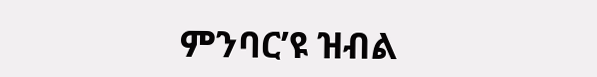ምንባር’ዩ ዝብል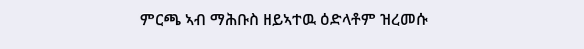ምርጫ ኣብ ማሕቡስ ዘይኣተዉ ዕድላቶም ዝረመሱ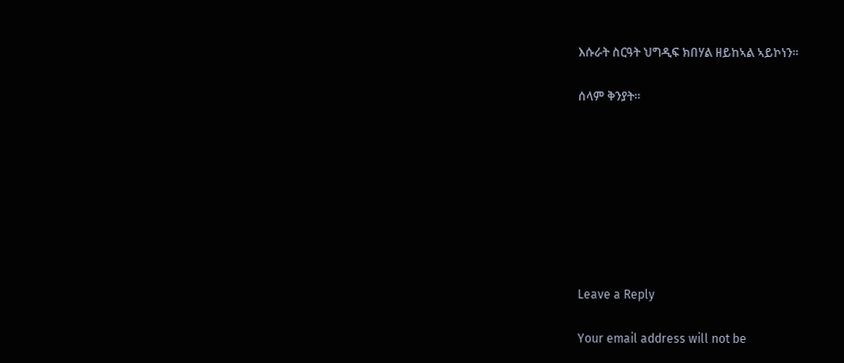እሱራት ስርዓት ህግዲፍ ክበሃል ዘይከኣል ኣይኮነን።

ሰላም ቅንያት።








Leave a Reply

Your email address will not be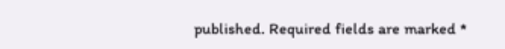published. Required fields are marked *